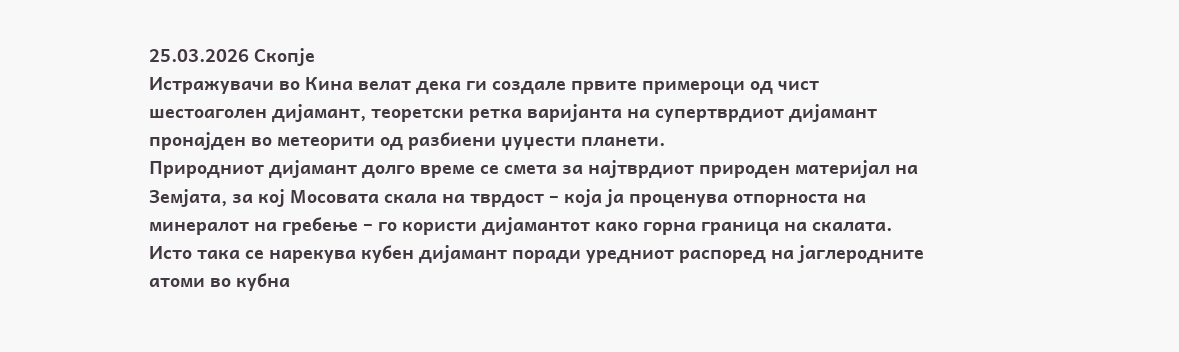25.03.2026 Скопје
Истражувачи во Кина велат дека ги создале првите примероци од чист шестоаголен дијамант, теоретски ретка варијанта на супертврдиот дијамант пронајден во метеорити од разбиени џуџести планети.
Природниот дијамант долго време се смета за најтврдиот природен материјал на Земјата, за кој Мосовата скала на тврдост – која ја проценува отпорноста на минералот на гребење – го користи дијамантот како горна граница на скалата. Исто така се нарекува кубен дијамант поради уредниот распоред на јаглеродните атоми во кубна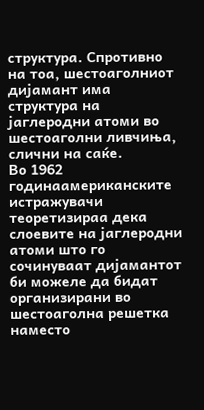структура. Спротивно на тоа, шестоаголниот дијамант има структура на јаглеродни атоми во шестоаголни ливчиња, слични на саќе.
Во 1962 годинаамериканските истражувачи теоретизираа дека слоевите на јаглеродни атоми што го сочинуваат дијамантот би можеле да бидат организирани во шестоаголна решетка наместо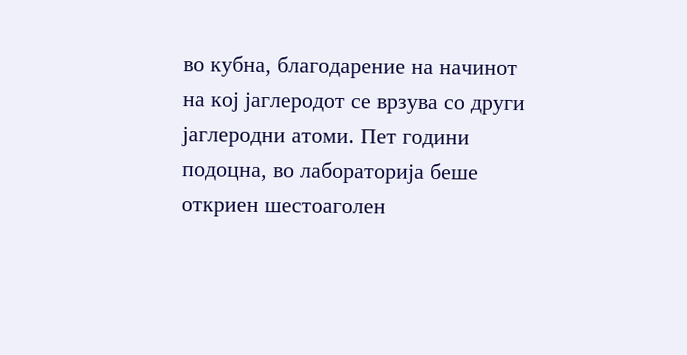во кубна, благодарение на начинот на кој јаглеродот се врзува со други јаглеродни атоми. Пет години подоцна, во лабораторија беше откриен шестоаголен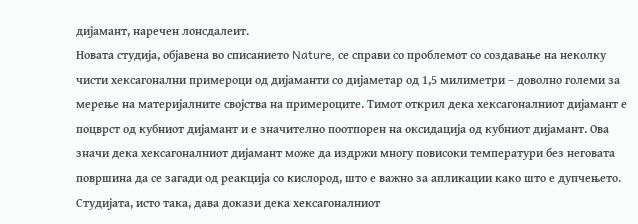дијамант, наречен лонсдалеит.
Новата студија, објавена во списанието Nature, се справи со проблемот со создавање на неколку чисти хексагонални примероци од дијаманти со дијаметар од 1,5 милиметри – доволно големи за мерење на материјалните својства на примероците. Тимот открил дека хексагоналниот дијамант е поцврст од кубниот дијамант и е значително поотпорен на оксидација од кубниот дијамант. Ова значи дека хексагоналниот дијамант може да издржи многу повисоки температури без неговата површина да се загади од реакција со кислород, што е важно за апликации како што е дупчењето.
Студијата, исто така, дава докази дека хексагоналниот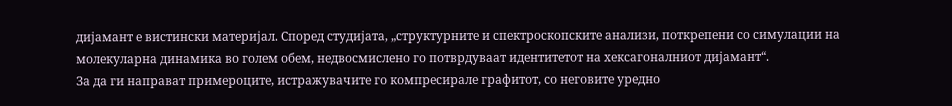дијамант е вистински материјал. Според студијата, „структурните и спектроскопските анализи, поткрепени со симулации на молекуларна динамика во голем обем, недвосмислено го потврдуваат идентитетот на хексагоналниот дијамант“.
За да ги направат примероците, истражувачите го компресирале графитот, со неговите уредно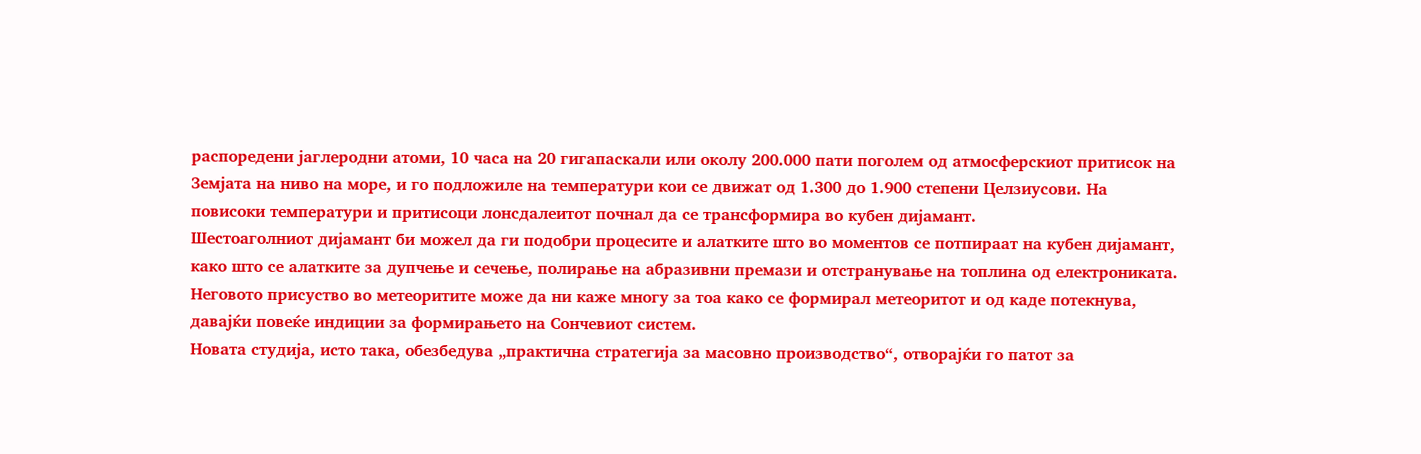распоредени јаглеродни атоми, 10 часа на 20 гигапаскали или околу 200.000 пати поголем од атмосферскиот притисок на Земјата на ниво на море, и го подложиле на температури кои се движат од 1.300 до 1.900 степени Целзиусови. На повисоки температури и притисоци лонсдалеитот почнал да се трансформира во кубен дијамант.
Шестоаголниот дијамант би можел да ги подобри процесите и алатките што во моментов се потпираат на кубен дијамант, како што се алатките за дупчење и сечење, полирање на абразивни премази и отстранување на топлина од електрониката. Неговото присуство во метеоритите може да ни каже многу за тоа како се формирал метеоритот и од каде потекнува, давајќи повеќе индиции за формирањето на Сончевиот систем.
Новата студија, исто така, обезбедува „практична стратегија за масовно производство“, отворајќи го патот за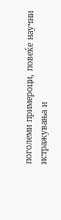поголеми примероци, повеќе научни истражувања и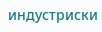индустриски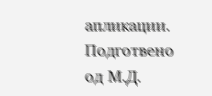апликации.
Подготвено од М.Д.